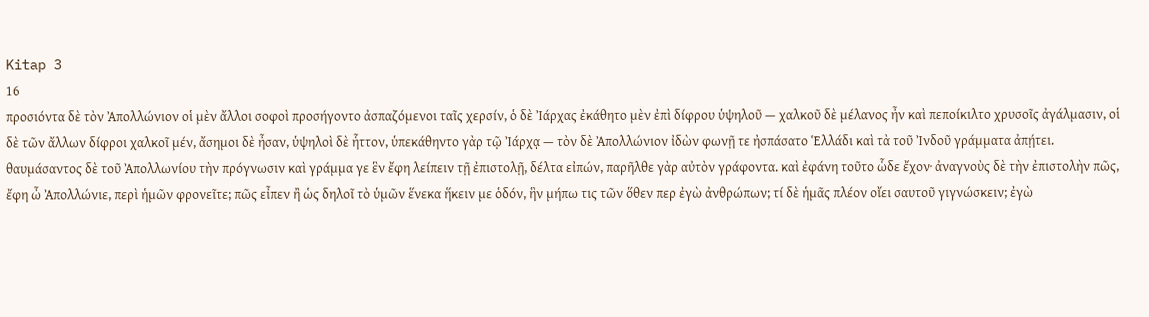Kitap 3
16
προσιόντα δὲ τὸν Ἀπολλώνιον οἱ μὲν ἄλλοι σοφοὶ προσήγοντο ἀσπαζόμενοι ταῖς χερσίν, ὁ δὲ Ἰάρχας ἐκάθητο μὲν ἐπὶ δίφρου ὑψηλοῦ — χαλκοῦ δὲ μέλανος ἦν καὶ πεποίκιλτο χρυσοῖς ἀγάλμασιν, οἱ δὲ τῶν ἄλλων δίφροι χαλκοῖ μέν, ἄσημοι δὲ ἦσαν, ὑψηλοὶ δὲ ἧττον, ὑπεκάθηντο γὰρ τῷ Ἰάρχᾳ — τὸν δὲ Ἀπολλώνιον ἰδὼν φωνῇ τε ἠσπάσατο Ἑλλάδι καὶ τὰ τοῦ Ἰνδοῦ γράμματα ἀπῄτει. θαυμάσαντος δὲ τοῦ Ἀπολλωνίου τὴν πρόγνωσιν καὶ γράμμα γε ἓν ἔφη λείπειν τῇ ἐπιστολῇ, δέλτα εἰπών, παρῆλθε γὰρ αὐτὸν γράφοντα. καὶ ἐφάνη τοῦτο ὧδε ἔχον· ἀναγνοὺς δὲ τὴν ἐπιστολὴν πῶς, ἔφη ὦ Ἀπολλώνιε, περὶ ἡμῶν φρονεῖτε; πῶς εἶπεν ἢ ὡς δηλοῖ τὸ ὑμῶν ἕνεκα ἥκειν με ὁδόν, ἣν μήπω τις τῶν ὅθεν περ ἐγὼ ἀνθρώπων; τί δὲ ἡμᾶς πλέον οἴει σαυτοῦ γιγνώσκειν; ἐγὼ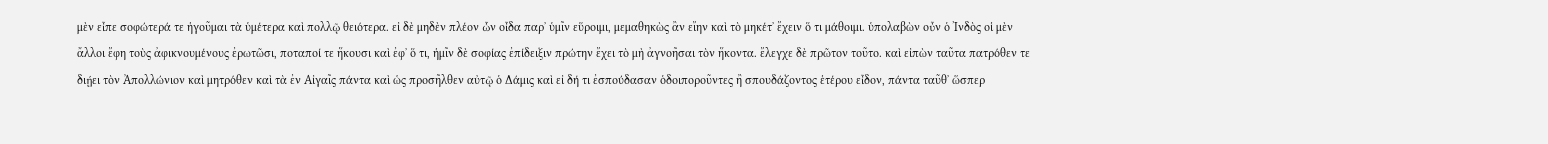μὲν εἶπε σοφώτερά τε ἡγοῦμαι τὰ ὑμέτερα καὶ πολλῷ θειότερα. εἰ δὲ μηδὲν πλέον ὧν οἶδα παρʼ ὑμῖν εὕροιμι, μεμαθηκὼς ἂν εἴην καὶ τὸ μηκέτʼ ἔχειν ὅ τι μάθοιμι. ὑπολαβὼν οὖν ὁ Ἰνδὸς οἱ μὲν ἄλλοι ἔφη τοὺς ἀφικνουμένους ἐρωτῶσι, ποταποί τε ἥκουσι καὶ ἐφʼ ὅ τι, ἡμῖν δὲ σοφίας ἐπίδειξιν πρώτην ἔχει τὸ μὴ ἀγνοῆσαι τὸν ἥκοντα. ἔλεγχε δὲ πρῶτον τοῦτο. καὶ εἰπὼν ταῦτα πατρόθεν τε διῄει τὸν Ἀπολλώνιον καὶ μητρόθεν καὶ τὰ ἐν Αἰγαῖς πάντα καὶ ὡς προσῆλθεν αὐτῷ ὁ Δάμις καὶ εἰ δή τι ἐσπούδασαν ὁδοιποροῦντες ἢ σπουδάζοντος ἑτέρου εἶδον, πάντα ταῦθʼ ὥσπερ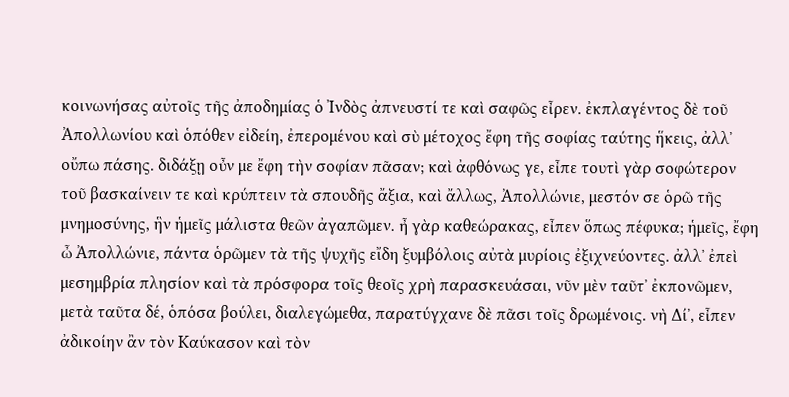κοινωνήσας αὐτοῖς τῆς ἀποδημίας ὁ Ἰνδὸς ἀπνευστί τε καὶ σαφῶς εἶρεν. ἐκπλαγέντος δὲ τοῦ Ἀπολλωνίου καὶ ὁπόθεν εἰδείη, ἐπερομένου καὶ σὺ μέτοχος ἔφη τῆς σοφίας ταύτης ἥκεις, ἀλλʼ οὔπω πάσης. διδάξῃ οὖν με ἔφη τὴν σοφίαν πᾶσαν; καὶ ἀφθόνως γε, εἶπε τουτὶ γὰρ σοφώτερον τοῦ βασκαίνειν τε καὶ κρύπτειν τὰ σπουδῆς ἄξια, καὶ ἄλλως, Ἀπολλώνιε, μεστόν σε ὁρῶ τῆς μνημοσύνης, ἣν ἡμεῖς μάλιστα θεῶν ἀγαπῶμεν. ἦ γὰρ καθεώρακας, εἶπεν ὅπως πέφυκα; ἡμεῖς, ἔφη ὦ Ἀπολλώνιε, πάντα ὁρῶμεν τὰ τῆς ψυχῆς εἴδη ξυμβόλοις αὐτὰ μυρίοις ἐξιχνεύοντες. ἀλλʼ ἐπεὶ μεσημβρία πλησίον καὶ τὰ πρόσφορα τοῖς θεοῖς χρὴ παρασκευάσαι, νῦν μὲν ταῦτʼ ἐκπονῶμεν, μετὰ ταῦτα δέ, ὁπόσα βούλει, διαλεγώμεθα, παρατύγχανε δὲ πᾶσι τοῖς δρωμένοις. νὴ Δίʼ, εἶπεν ἀδικοίην ἂν τὸν Καύκασον καὶ τὸν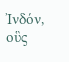Ἰνδόν, οὓς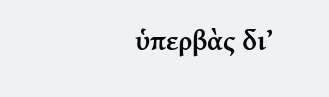ὑπερβὰς διʼ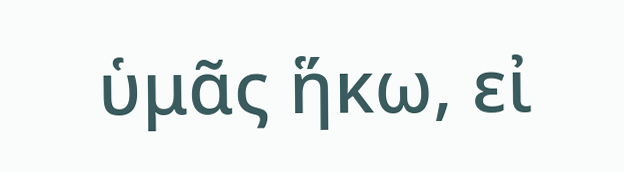ὑμᾶς ἥκω, εἰ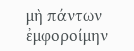μὴ πάντων ἐμφοροίμην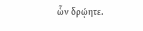ὧν δρῴητε.